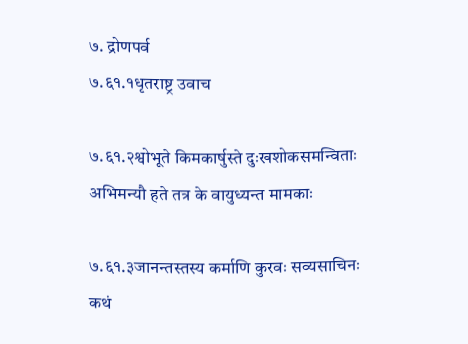७. द्रोणपर्व
७.६१.१धृतराष्ट्र उवाच

७.६१.२श्वोभूते किमकार्षुस्ते दुःखशोकसमन्विताः
अभिमन्यौ हते तत्र के वायुध्यन्त मामकाः

७.६१.३जानन्तस्तस्य कर्माणि कुरवः सव्यसाचिनः
कथं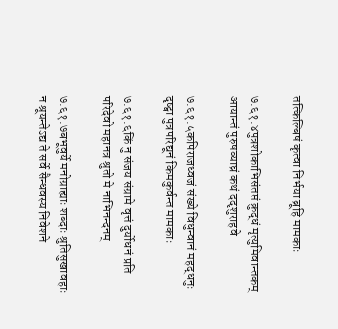तत्किल्बिषं कृत्वा निर्भया ब्रूहि मामकाः

७.६१.४पुत्रशोकाभिसंतप्तं क्रुद्धं मृत्युमिवान्तकम्
आयान्तं पुरुषव्याघ्रं कथं ददृशुराहवे

७.६१.५कपिराजध्वजं संख्ये विधुन्वानं महद्धनुः
दृष्ट्वा पुत्रपरिद्यूनं किमकुर्वन्त मामकाः

७.६१.६किं नु संजय संग्रामे वृत्तं दुर्योधनं प्रति
परिदेवो महानत्र श्रुतो मे नाभिनन्दनम्

७.६१.७बभूवुर्ये मनोग्राह्याः शब्दाः श्रुतिसुखावहाः
न श्रूयन्तेऽद्य ते सर्वे सैन्धवस्य निवेशने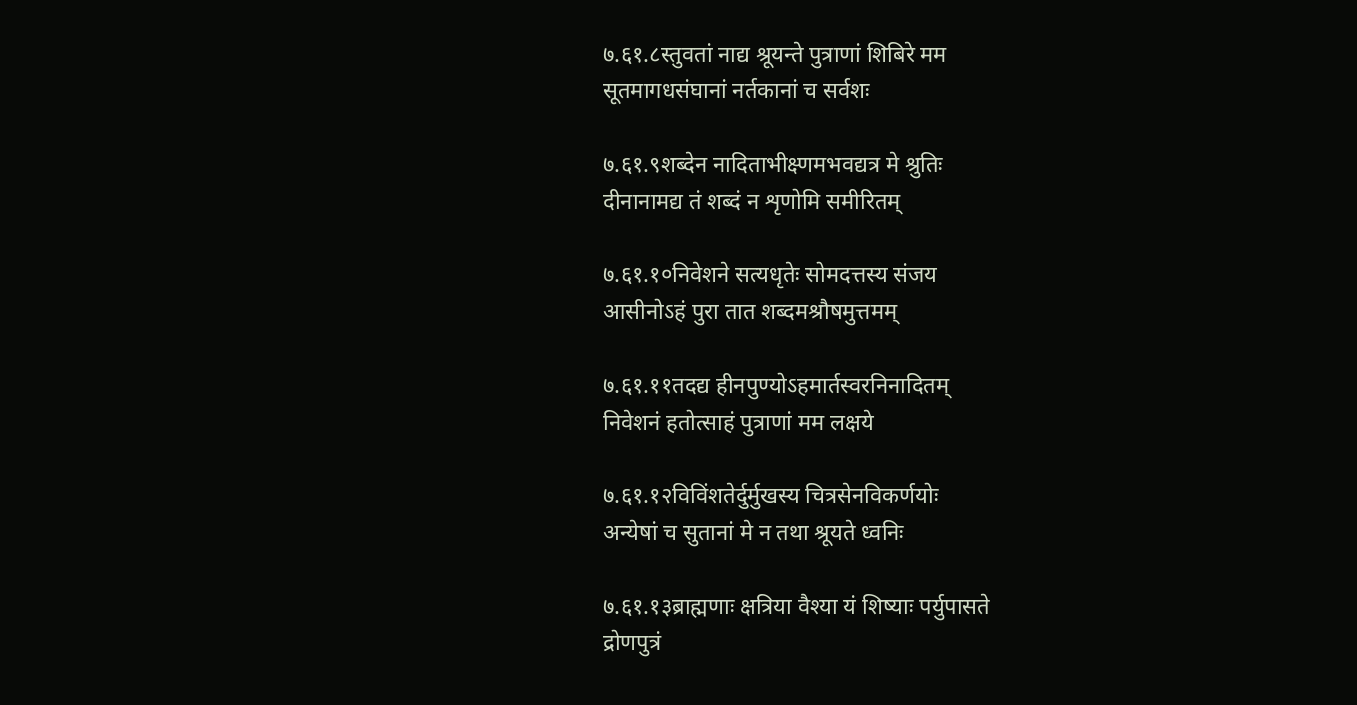७.६१.८स्तुवतां नाद्य श्रूयन्ते पुत्राणां शिबिरे मम
सूतमागधसंघानां नर्तकानां च सर्वशः

७.६१.९शब्देन नादिताभीक्ष्णमभवद्यत्र मे श्रुतिः
दीनानामद्य तं शब्दं न शृणोमि समीरितम्

७.६१.१०निवेशने सत्यधृतेः सोमदत्तस्य संजय
आसीनोऽहं पुरा तात शब्दमश्रौषमुत्तमम्

७.६१.११तदद्य हीनपुण्योऽहमार्तस्वरनिनादितम्
निवेशनं हतोत्साहं पुत्राणां मम लक्षये

७.६१.१२विविंशतेर्दुर्मुखस्य चित्रसेनविकर्णयोः
अन्येषां च सुतानां मे न तथा श्रूयते ध्वनिः

७.६१.१३ब्राह्मणाः क्षत्रिया वैश्या यं शिष्याः पर्युपासते
द्रोणपुत्रं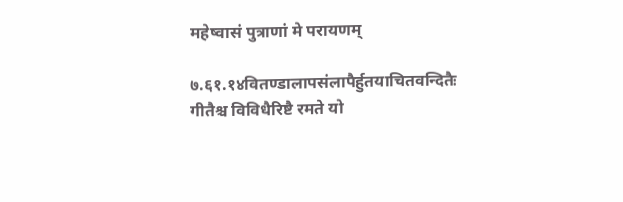महेष्वासं पुत्राणां मे परायणम्

७.६१.१४वितण्डालापसंलापैर्हुतयाचितवन्दितैः
गीतैश्च विविधैरिष्टै रमते यो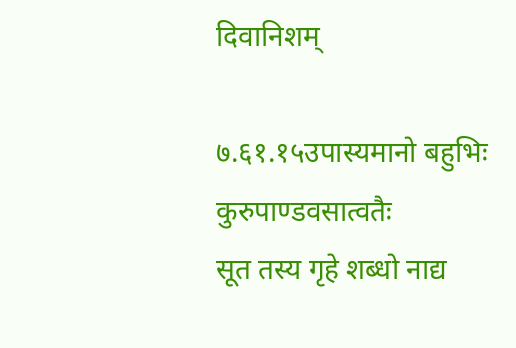दिवानिशम्

७.६१.१५उपास्यमानो बहुभिः कुरुपाण्डवसात्वतैः
सूत तस्य गृहे शब्धो नाद्य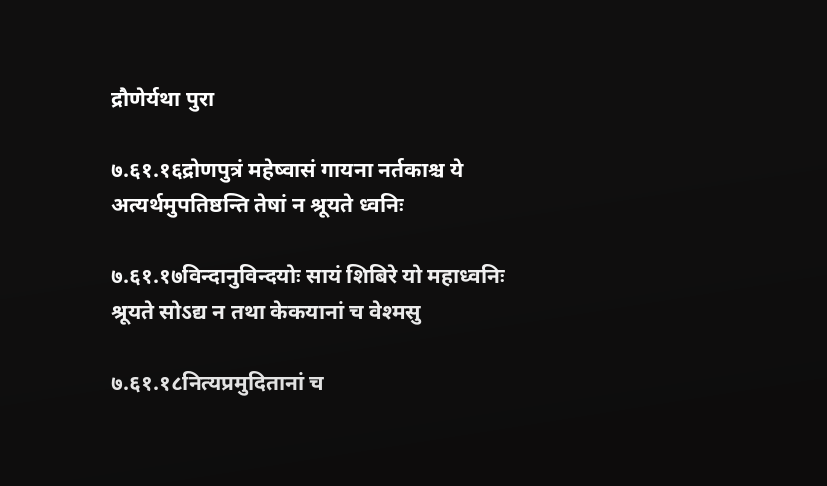द्रौणेर्यथा पुरा

७.६१.१६द्रोणपुत्रं महेष्वासं गायना नर्तकाश्च ये
अत्यर्थमुपतिष्ठन्ति तेषां न श्रूयते ध्वनिः

७.६१.१७विन्दानुविन्दयोः सायं शिबिरे यो महाध्वनिः
श्रूयते सोऽद्य न तथा केकयानां च वेश्मसु

७.६१.१८नित्यप्रमुदितानां च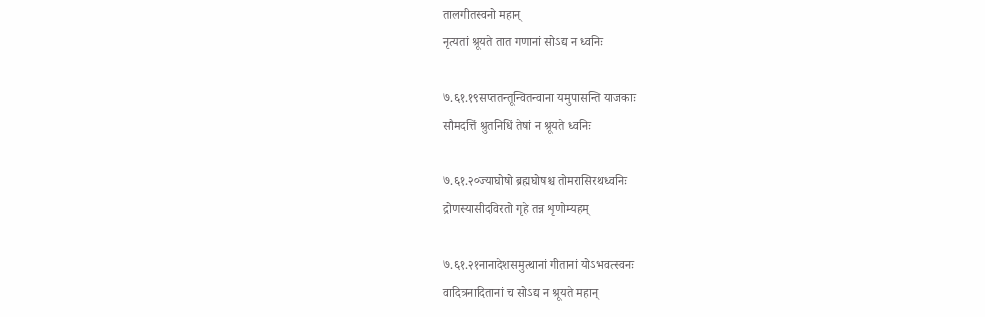तालगीतस्वनो महान्
नृत्यतां श्रूयते तात गणानां सोऽद्य न ध्वनिः

७.६१.१९सप्ततन्तून्वितन्वाना यमुपासन्ति याजकाः
सौमदत्तिं श्रुतनिधिं तेषां न श्रूयते ध्वनिः

७.६१.२०ज्याघोषो ब्रह्मघोषश्च तोमरासिरथध्वनिः
द्रोणस्यासीदविरतो गृहे तन्न शृणोम्यहम्

७.६१.२१नानादेशसमुत्थानां गीतानां योऽभवत्स्वनः
वादित्रनादितानां च सोऽद्य न श्रूयते महान्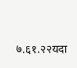७.६१.२२यदा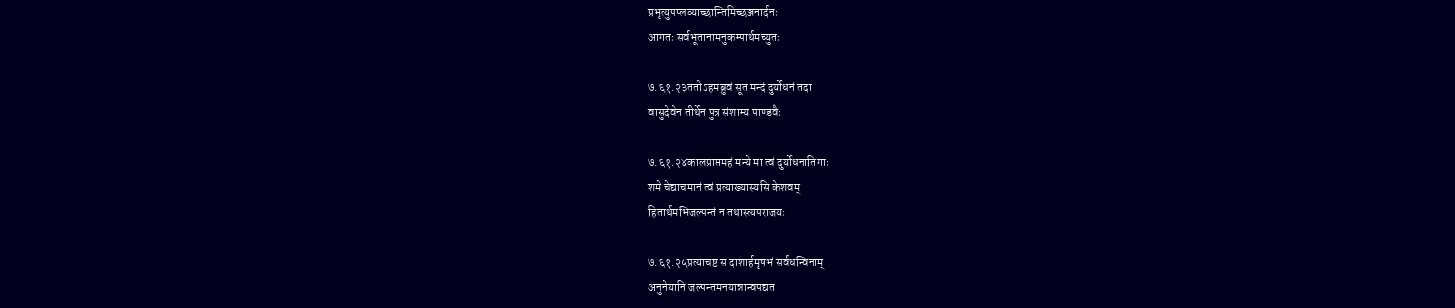प्रभृत्युपप्लव्याच्छान्तिमिच्छञ्जनार्दनः
आगतः सर्वभूतानामनुकम्पार्थमच्युतः

७.६१.२३ततोऽहमब्रुवं सूत मन्दं दुर्योधनं तदा
वासुदेवेन तीर्थेन पुत्र संशाम्य पाण्डवैः

७.६१.२४कालप्राप्तमहं मन्ये मा त्वं दुर्योधनातिगाः
शमे चेद्याचमानं त्वं प्रत्याख्यास्यसि केशवम्
हितार्थमभिजल्पन्तं न तथास्त्यपराजयः

७.६१.२५प्रत्याचष्ट स दाशार्हमृषभं सर्वधन्विनाम्
अनुनेयानि जल्पन्तमनयान्नान्वपद्यत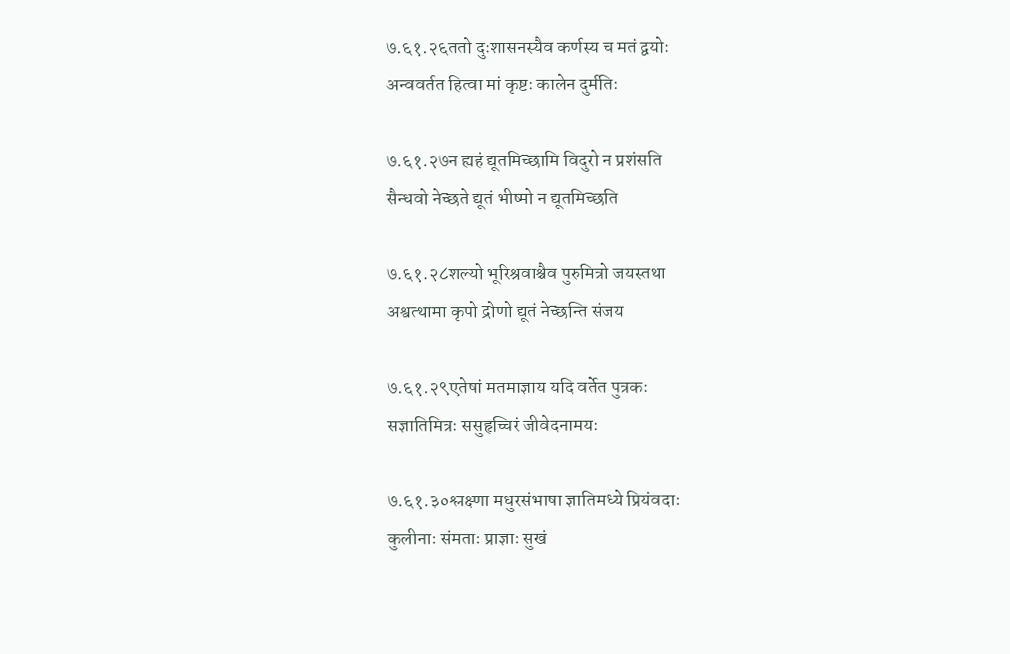७.६१.२६ततो दुःशासनस्यैव कर्णस्य च मतं द्वयोः
अन्ववर्तत हित्वा मां कृष्टः कालेन दुर्मतिः

७.६१.२७न ह्यहं द्यूतमिच्छामि विदुरो न प्रशंसति
सैन्धवो नेच्छते द्यूतं भीष्मो न द्यूतमिच्छति

७.६१.२८शल्यो भूरिश्रवाश्चैव पुरुमित्रो जयस्तथा
अश्वत्थामा कृपो द्रोणो द्यूतं नेच्छन्ति संजय

७.६१.२९एतेषां मतमाज्ञाय यदि वर्तेत पुत्रकः
सज्ञातिमित्रः ससुहृच्चिरं जीवेदनामयः

७.६१.३०श्लक्ष्णा मधुरसंभाषा ज्ञातिमध्ये प्रियंवदाः
कुलीनाः संमताः प्राज्ञाः सुखं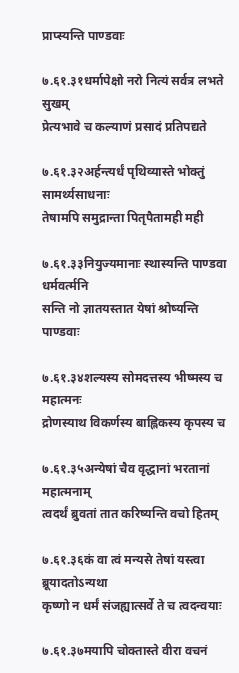प्राप्स्यन्ति पाण्डवाः

७.६१.३१धर्मापेक्षो नरो नित्यं सर्वत्र लभते सुखम्
प्रेत्यभावे च कल्याणं प्रसादं प्रतिपद्यते

७.६१.३२अर्हन्त्यर्धं पृथिव्यास्ते भोक्तुं सामर्थ्यसाधनाः
तेषामपि समुद्रान्ता पितृपैतामही मही

७.६१.३३नियुज्यमानाः स्थास्यन्ति पाण्डवा धर्मवर्त्मनि
सन्ति नो ज्ञातयस्तात येषां श्रोष्यन्ति पाण्डवाः

७.६१.३४शल्यस्य सोमदत्तस्य भीष्मस्य च महात्मनः
द्रोणस्याथ विकर्णस्य बाह्लिकस्य कृपस्य च

७.६१.३५अन्येषां चैव वृद्धानां भरतानां महात्मनाम्
त्वदर्थं ब्रुवतां तात करिष्यन्ति वचो हितम्

७.६१.३६कं वा त्वं मन्यसे तेषां यस्त्वा ब्रूयादतोऽन्यथा
कृष्णो न धर्मं संजह्यात्सर्वे ते च त्वदन्वयाः

७.६१.३७मयापि चोक्तास्ते वीरा वचनं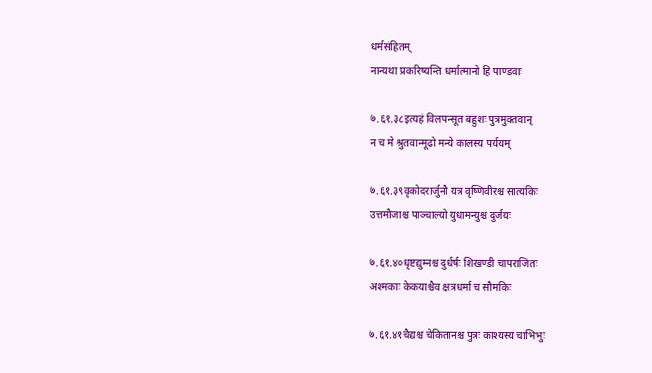धर्मसंहितम्
नान्यथा प्रकरिष्यन्ति धर्मात्मानो हि पाण्डवाः

७.६१.३८इत्यहं विलपन्सूत बहुशः पुत्रमुक्तवान्
न च मे श्रुतवान्मूढो मन्ये कालस्य पर्ययम्

७.६१.३९वृकोदरार्जुनौ यत्र वृष्णिवीरश्च सात्यकिः
उत्तमौजाश्च पाञ्चाल्यो युधामन्युश्च दुर्जयः

७.६१.४०धृष्टद्युम्नश्च दुर्धर्षः शिखण्डी चापराजितः
अश्मकाः केकयाश्चैव क्षत्रधर्मा च सौमकिः

७.६१.४१चैद्यश्च चेकितानश्च पुत्रः काश्यस्य चाभिभुः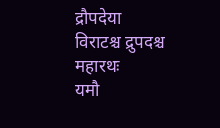द्रौपदेया विराटश्च द्रुपदश्च महारथः
यमौ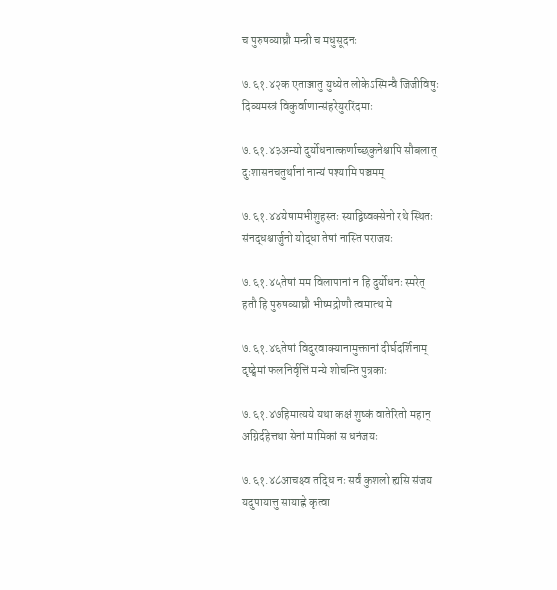च पुरुषव्याघ्रौ मन्त्री च मधुसूदनः

७.६१.४२क एताञ्जातु युध्येत लोकेऽस्मिन्वै जिजीविषुः
दिव्यमस्त्रं विकुर्वाणान्संहरेयुररिंदमाः

७.६१.४३अन्यो दुर्योधनात्कर्णाच्छकुनेश्चापि सौबलात्
दुःशासनचतुर्थानां नान्यं पश्यामि पञ्चमम्

७.६१.४४येषामभीशुहस्तः स्याद्विष्वक्सेनो रथे स्थितः
संनद्धश्चार्जुनो योद्धा तेषां नास्ति पराजयः

७.६१.४५तेषां मम विलापानां न हि दुर्योधनः स्मरेत्
हतौ हि पुरुषव्याघ्रौ भीष्मद्रोणौ त्वमात्थ मे

७.६१.४६तेषां विदुरवाक्यानामुक्तानां दीर्घदर्शिनाम्
दृष्ट्वेमां फलनिर्वृत्तिं मन्ये शोचन्ति पुत्रकाः

७.६१.४७हिमात्यये यथा कक्षं शुष्कं वातेरितो महान्
अग्निर्दहेत्तथा सेनां मामिकां स धनंजयः

७.६१.४८आचक्ष्व तद्धि नः सर्वं कुशलो ह्यसि संजय
यदुपायात्तु सायाह्ने कृत्वा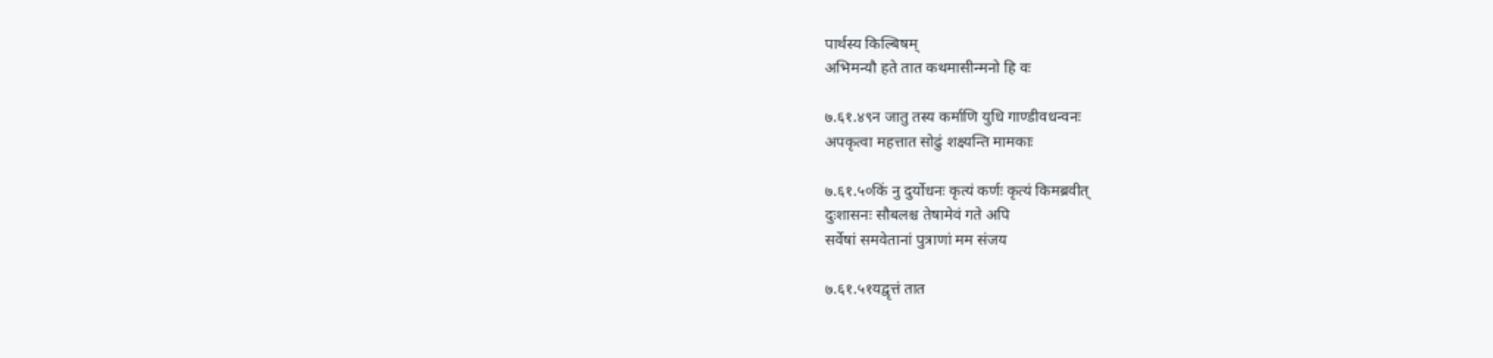पार्थस्य किल्बिषम्
अभिमन्यौ हते तात कथमासीन्मनो हि वः

७.६१.४९न जातु तस्य कर्माणि युधि गाण्डीवधन्वनः
अपकृत्वा महत्तात सोढुं शक्ष्यन्ति मामकाः

७.६१.५०किं नु दुर्योधनः कृत्यं कर्णः कृत्यं किमब्रवीत्
दुःशासनः सौबलश्च तेषामेवं गते अपि
सर्वेषां समवेतानां पुत्राणां मम संजय

७.६१.५१यद्वृत्तं तात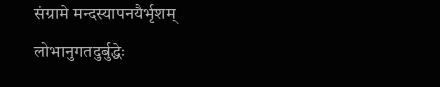संग्रामे मन्दस्यापनयैर्भृशम्
लोभानुगतदुर्बुद्धेः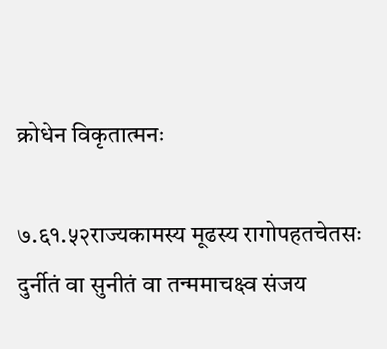क्रोधेन विकृतात्मनः

७.६१.५२राज्यकामस्य मूढस्य रागोपहतचेतसः
दुर्नीतं वा सुनीतं वा तन्ममाचक्ष्व संजय